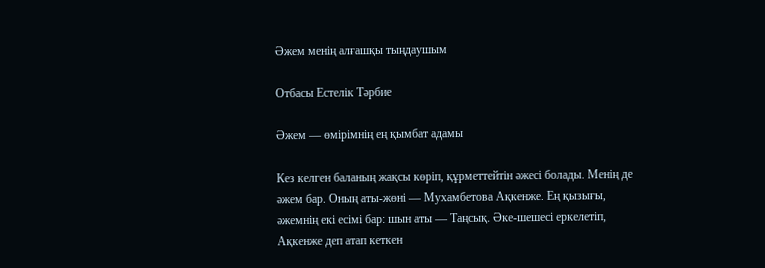Әжем менің алғашқы тыңдаушым

Отбасы Естелік Тәрбие

Әжем — өмірімнің ең қымбат адамы

Кез келген баланың жақсы көріп, құрметтейтін әжесі болады. Менің де әжем бар. Оның аты-жөні — Мухамбетова Ақкенже. Ең қызығы, әжемнің екі есімі бар: шын аты — Таңсық. Әке-шешесі еркелетіп, Ақкенже деп атап кеткен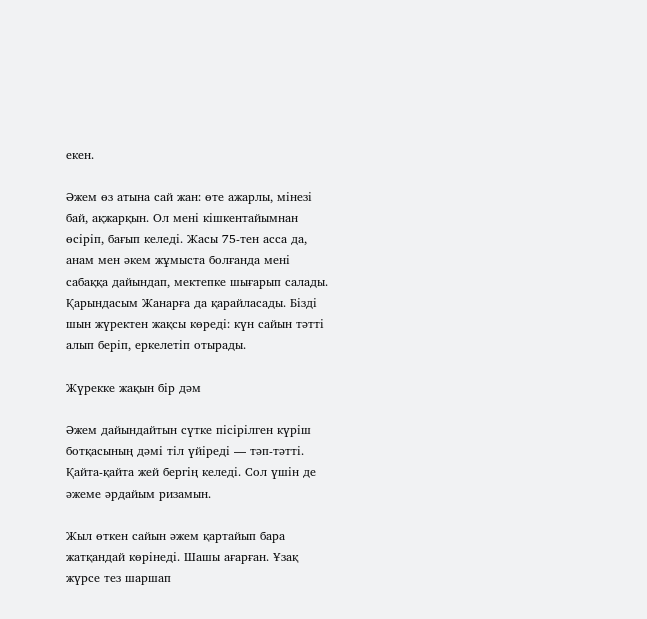екен.

Әжем өз атына сай жан: өте ажарлы, мінезі бай, ақжарқын. Ол мені кішкентайымнан өсіріп, бағып келеді. Жасы 75-тен асса да, анам мен әкем жұмыста болғанда мені сабаққа дайындап, мектепке шығарып салады. Қарындасым Жанарға да қарайласады. Бізді шын жүректен жақсы көреді: күн сайын тәтті алып беріп, еркелетіп отырады.

Жүрекке жақын бір дәм

Әжем дайындайтын сүтке пісірілген күріш ботқасының дәмі тіл үйіреді — тәп-тәтті. Қайта-қайта жей бергің келеді. Сол үшін де әжеме әрдайым ризамын.

Жыл өткен сайын әжем қартайып бара жатқандай көрінеді. Шашы ағарған. Ұзақ жүрсе тез шаршап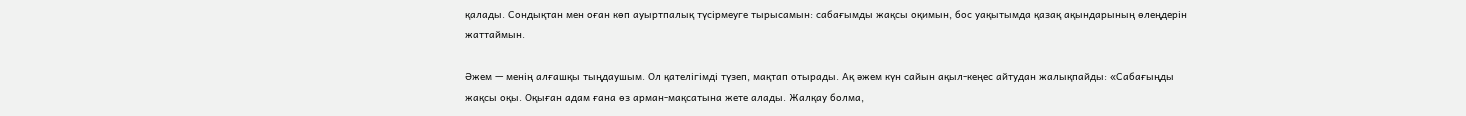қалады. Сондықтан мен оған көп ауыртпалық түсірмеуге тырысамын: сабағымды жақсы оқимын, бос уақытымда қазақ ақындарының өлеңдерін жаттаймын.

Әжем — менің алғашқы тыңдаушым. Ол қателігімді түзеп, мақтап отырады. Ақ әжем күн сайын ақыл-кеңес айтудан жалықпайды: «Сабағыңды жақсы оқы. Оқыған адам ғана өз арман-мақсатына жете алады. Жалқау болма,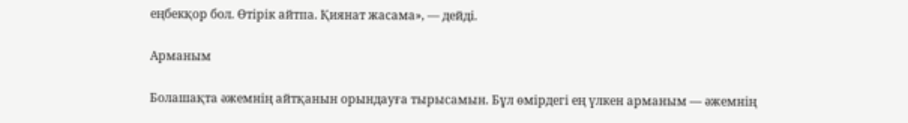еңбекқор бол. Өтірік айтпа. Қиянат жасама», — дейді.

Арманым

Болашақта әжемнің айтқанын орындауға тырысамын. Бұл өмірдегі ең үлкен арманым — әжемнің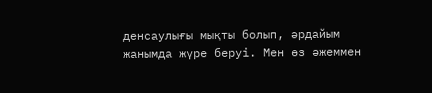денсаулығы мықты болып, әрдайым жанымда жүре беруі. Мен өз әжеммен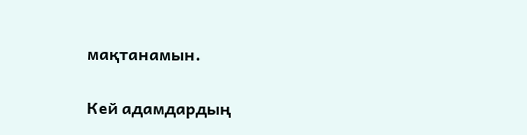мақтанамын.

Кей адамдардың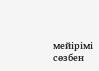мейірімі сөзбен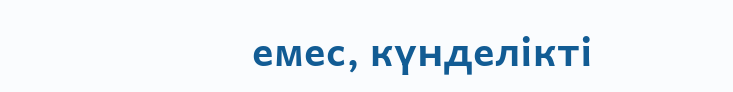емес, күнделікті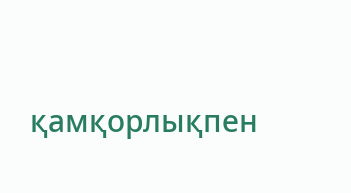қамқорлықпен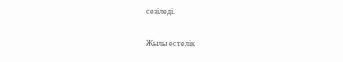сезіледі.

Жылы естелік